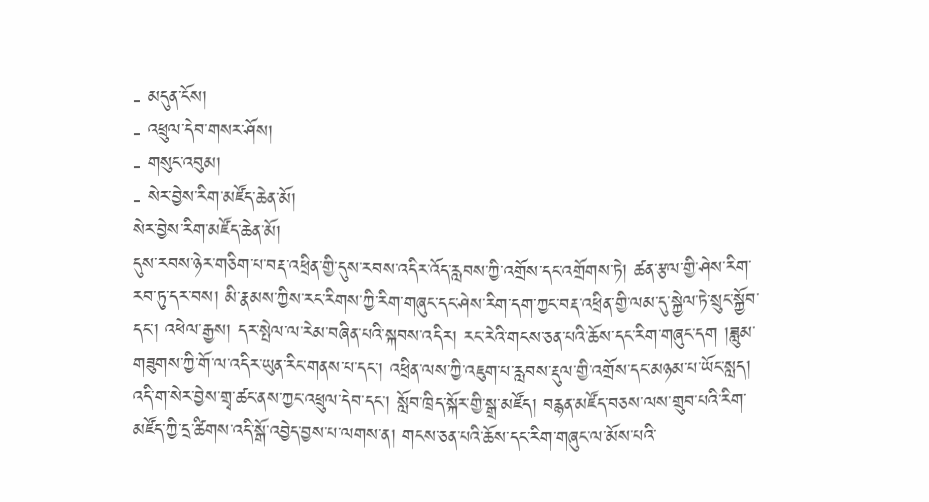- མདུན་ངོས།
- འཕྲུལ་དེབ་གསར་ཤོས།
- གསུང་འབུམ།
- སེར་བྱེས་རིག་མཛོད་ཆེན་མོ།
སེར་བྱེས་རིག་མཛོད་ཆེན་མོ།
དུས་རབས་ཉེར་གཅིག་པ་བརྡ་འཕྲིན་གྱི་དུས་རབས་འདིར་འོད་རླབས་ཀྱི་འགྲོས་དང་འགྲོགས་ཏེ། ཚན་རྩལ་གྱི་ཤེས་རིག་རབ་ཏུ་དར་བས། མི་རྣམས་ཀྱིས་རང་རིགས་ཀྱི་རིག་གཞུང་དང་ཤེས་རིག་དག་ཀྱང་བརྡ་འཕྲིན་གྱི་ལམ་དུ་སྐྱེལ་ཏེ་སྲུང་སྐྱོབ་དང་། འཕེལ་རྒྱས། དར་སྤེལ་ལ་རེམ་བཞིན་པའི་སྐབས་འདིར། རང་རེའི་གངས་ཅན་པའི་ཆོས་དང་རིག་གཞུང་དག །ཟླུམ་གཟུགས་ཀྱི་གོ་ལ་འདིར་ཡུན་རིང་གནས་པ་དང་། འཕྲིན་ལས་ཀྱི་འཇུག་པ་རླབས་རྡུལ་གྱི་འགྲོས་དང་མཉམ་པ་ཡོང་སླད། འདི་ག་སེར་བྱེས་གྲྭ་ཚང་ནས་ཀྱང་འཕྲུལ་དེབ་དང་། སློབ་ཁྲིད་སྐོར་གྱི་སྒྲ་མཛོད། བརྙན་མཛོད་བཅས་ལས་གྲུབ་པའི་རིག་མཛོད་ཀྱི་དྲ་ཚིགས་འདི་སྒོ་འབྱེད་བྱས་པ་ལགས་ན། གངས་ཅན་པའི་ཆོས་དང་རིག་གཞུང་ལ་མོས་པའི་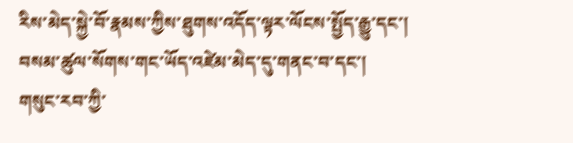རིས་མེད་སྐྱེ་བོ་རྣམས་ཀྱིས་ཐུགས་འདོད་ལྟར་ལོངས་སྤྱོད་རྒྱུ་དང་། བསམ་ཚུལ་སོགས་གང་ཡོད་འཛེམ་མེད་དུ་གནང་བ་དང་། གསུང་རབ་ཀྱི་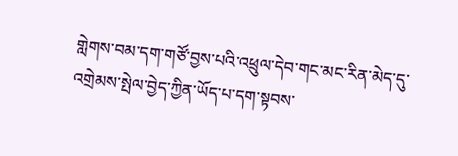གླེགས་བམ་དག་གཙོ་བྱས་པའི་འཕྲུལ་དེབ་གང་མང་རིན་མེད་དུ་འགྲེམས་སྤེལ་བྱེད་ཀྱིན་ཡོད་པ་དག་སྟབས་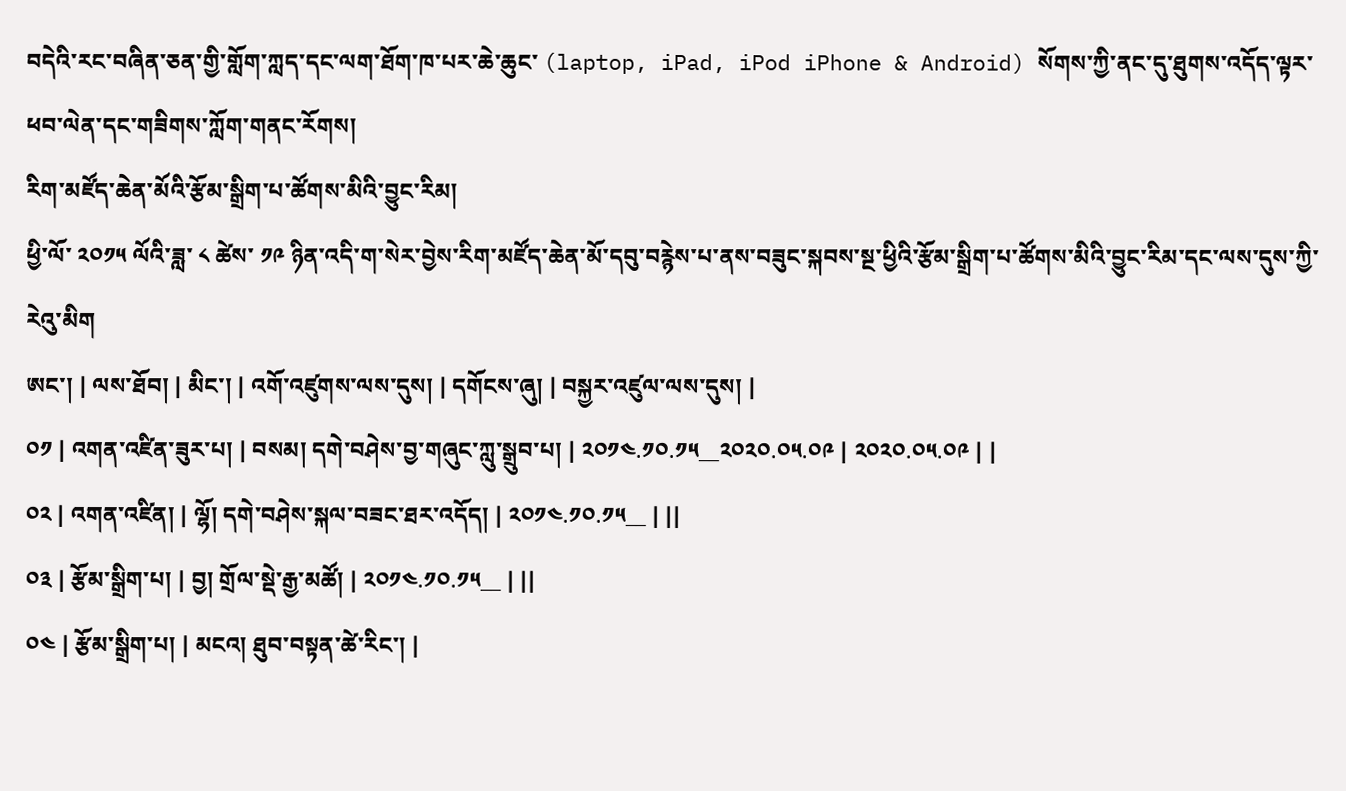བདེའི་རང་བཞིན་ཅན་གྱི་གློག་ཀླད་དང་ལག་ཐོག་ཁ་པར་ཆེ་ཆུང་ (laptop, iPad, iPod iPhone & Android) སོགས་ཀྱི་ནང་དུ་ཐུགས་འདོད་ལྟར་ཕབ་ལེན་དང་གཟིགས་ཀློག་གནང་རོགས།
རིག་མཛོད་ཆེན་མོའི་རྩོམ་སྒྲིག་པ་ཚོགས་མིའི་བྱུང་རིམ།
ཕྱི་ལོ་ ༢༠༡༥ ལོའི་ཟླ་ ༨ ཚེས་ ༡༩ ཉིན་འདི་ག་སེར་བྱེས་རིག་མཛོད་ཆེན་མོ་དབུ་བརྙེས་པ་ནས་བཟུང་སྐབས་སྔ་ཕྱིའི་རྩོམ་སྒྲིག་པ་ཚོགས་མིའི་བྱུང་རིམ་དང་ལས་དུས་ཀྱི་རེའུ་མིག
ཨང་། | ལས་ཐོབ། | མིང་། | འགོ་འཛུགས་ལས་དུས། | དགོངས་ཞུ། | བསྐྱར་འཛུལ་ལས་དུས། |
༠༡ | འགན་འཛིན་ཟུར་པ། | བསམ། དགེ་བཤེས་བྱ་གཞུང་ཀླུ་སྒྲུབ་པ། | ༢༠༡༤.༡༠.༡༥__༢༠༢༠.༠༥.༠༩ | ༢༠༢༠.༠༥.༠༩ | |
༠༢ | འགན་འཛིན། | ལྷོ། དགེ་བཤེས་སྐལ་བཟང་ཐར་འདོད། | ༢༠༡༤.༡༠.༡༥__ | ||
༠༣ | རྩོམ་སྒྲིག་པ། | བྱ། གྲོལ་སྡེ་རྒྱ་མཚོ། | ༢༠༡༤.༡༠.༡༥__ | ||
༠༤ | རྩོམ་སྒྲིག་པ། | མངའ། ཐུབ་བསྟན་ཚེ་རིང་། |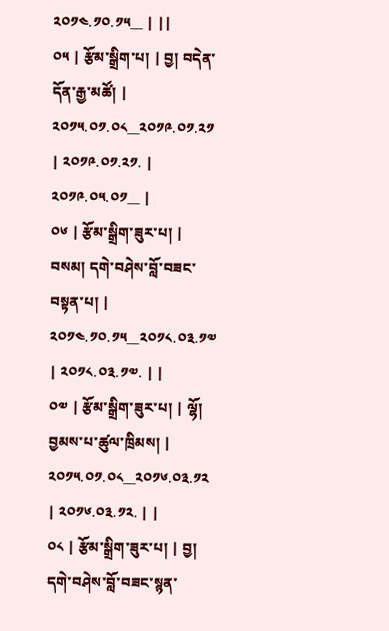༢༠༡༤.༡༠.༡༥__ | ||
༠༥ | རྩོམ་སྒྲིག་པ། | བྱ། བདེན་དོན་རྒྱ་མཚོ། | ༢༠༡༥.༠༡.༠༨__༢༠༡༩.༠༡.༢༡ | ༢༠༡༩.༠༡.༢༡. | ༢༠༡༩.༠༥.༠༡__ |
༠༦ | རྩོམ་སྒྲིག་ཟུར་པ། | བསམ། དགེ་བཤེས་བློ་བཟང་བསྟན་པ། | ༢༠༡༤.༡༠.༡༥__༢༠༡༨.༠༣.༡༧ | ༢༠༡༨.༠༣.༡༧. | |
༠༧ | རྩོམ་སྒྲིག་ཟུར་པ། | ལྷོ། བྱམས་པ་ཚུལ་ཁྲིམས། | ༢༠༡༥.༠༡.༠༨__༢༠༡༦.༠༣.༡༢ | ༢༠༡༦.༠༣.༡༢. | |
༠༨ | རྩོམ་སྒྲིག་ཟུར་པ། | བྱ། དགེ་བཤེས་བློ་བཟང་སྙན་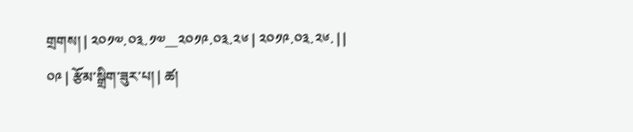གྲགས། | ༢༠༡༧.༠༣.༡༧__༢༠༡༩.༠༣.༢༦ | ༢༠༡༩.༠༣.༢༦. | |
༠༩ | རྩོམ་སྒྲིག་ཟུར་པ། | ཚ།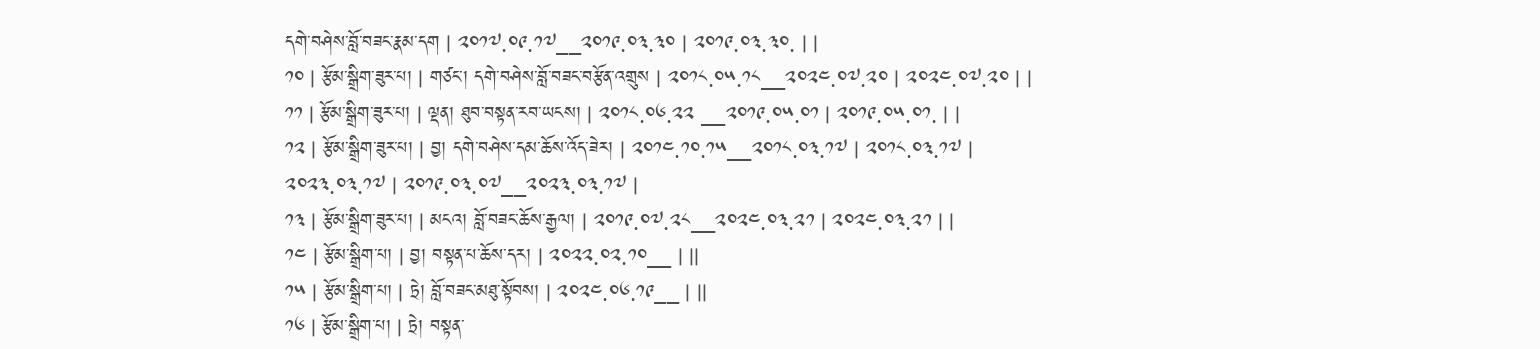དགེ་བཤེས་བློ་བཟང་རྣམ་དག | ༢༠༡༧.༠༩.༡༧__༢༠༡༩.༠༣.༣༠ | ༢༠༡༩.༠༣.༣༠. | |
༡༠ | རྩོམ་སྒྲིག་ཟུར་པ། | གཙང་། དགེ་བཤེས་བློ་བཟང་བརྩོན་འགྲུས | ༢༠༡༨.༠༥.༡༨__༢༠༢༤.༠༧.༢༠ | ༢༠༢༤.༠༧.༢༠ | |
༡༡ | རྩོམ་སྒྲིག་ཟུར་པ། | ལྡན། ཐུབ་བསྟན་རབ་ཡངས། | ༢༠༡༨.༠༦.༢༢ __༢༠༡༩.༠༥.༠༡ | ༢༠༡༩.༠༥.༠༡. | |
༡༢ | རྩོམ་སྒྲིག་ཟུར་པ། | བྱ། དགེ་བཤེས་དམ་ཆོས་འོད་ཟེར། | ༢༠༡༤.༡༠.༡༥__༢༠༡༨.༠༣.༡༧ | ༢༠༡༨.༠༣.༡༧ | ༢༠༢༣.༠༣.༡༧ | ༢༠༡༩.༠༣.༠༧__༢༠༢༣.༠༣.༡༧ |
༡༣ | རྩོམ་སྒྲིག་ཟུར་པ། | མངའ། བློ་བཟང་ཆོས་རྒྱལ། | ༢༠༡༩.༠༧.༢༨__༢༠༢༤.༠༣.༢༡ | ༢༠༢༤.༠༣.༢༡ | |
༡༤ | རྩོམ་སྒྲིག་པ། | བྱ། བསྟན་པ་ཆོས་དར། | ༢༠༢༢.༠༢.༡༠__ | ||
༡༥ | རྩོམ་སྒྲིག་པ། | ཏྲེ། བློ་བཟང་མཐུ་སྟོབས། | ༢༠༢༤.༠༦.༡༩__ | ||
༡༦ | རྩོམ་སྒྲིག་པ། | ཏྲེ། བསྟན་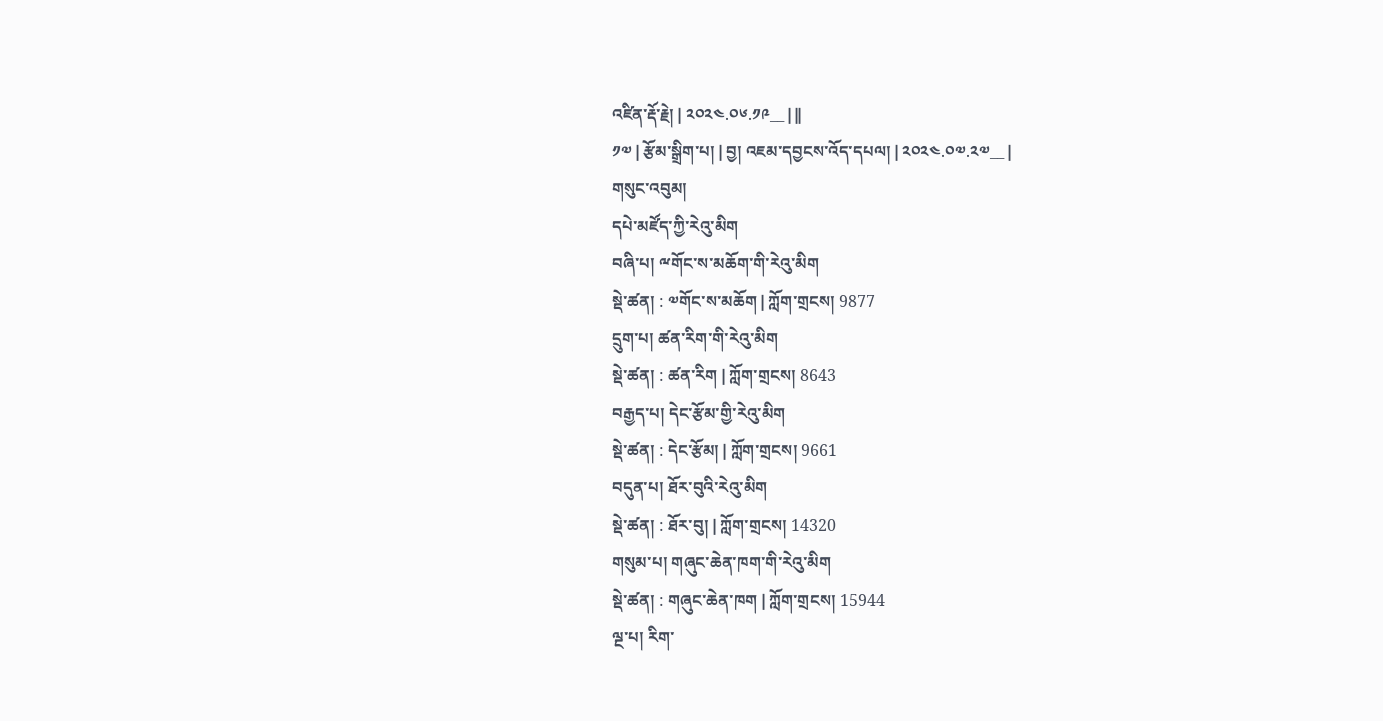འཛིན་རྡོ་རྗེ། | ༢༠༢༤.༠༦.༡༩__ | ||
༡༧ | རྩོམ་སྒྲིག་པ། | བྱ། འཇམ་དབྱངས་འོད་དཔལ། | ༢༠༢༤.༠༧.༢༧__ |
གསུང་འབུམ།
དཔེ་མཛོད་ཀྱི་རེའུ་མིག
བཞི་པ། ྋགོང་ས་མཆོག་གི་རེའུ་མིག
སྡེ་ཚན། : ༧གོང་ས་མཆོག | ཀློག་གྲངས། 9877
དྲུག་པ། ཚན་རིག་གི་རེའུ་མིག
སྡེ་ཚན། : ཚན་རིག | ཀློག་གྲངས། 8643
བརྒྱད་པ། དེང་རྩོམ་གྱི་རེའུ་མིག
སྡེ་ཚན། : དེང་རྩོམ། | ཀློག་གྲངས། 9661
བདུན་པ། ཐོར་བུའི་རེའུ་མིག
སྡེ་ཚན། : ཐོར་བུ། | ཀློག་གྲངས། 14320
གསུམ་པ། གཞུང་ཆེན་ཁག་གི་རེའུ་མིག
སྡེ་ཚན། : གཞུང་ཆེན་ཁག | ཀློག་གྲངས། 15944
ལྔ་པ། རིག་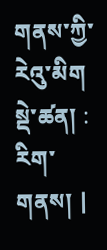གནས་ཀྱི་རེའུ་མིག
སྡེ་ཚན། : རིག་གནས། |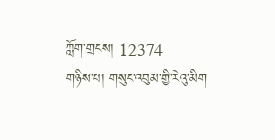ཀློག་གྲངས། 12374
གཉིས་པ། གསུང་འབུམ་གྱི་རེའུ་མིག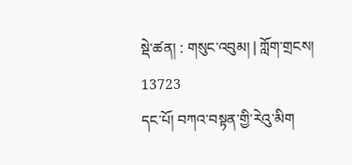སྡེ་ཚན། : གསུང་འབུམ། | ཀློག་གྲངས། 13723
དང་པོ། བཀའ་བསྟན་གྱི་རེའུ་མིག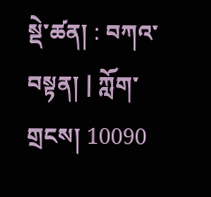སྡེ་ཚན། : བཀའ་བསྟན། | ཀློག་གྲངས། 10090